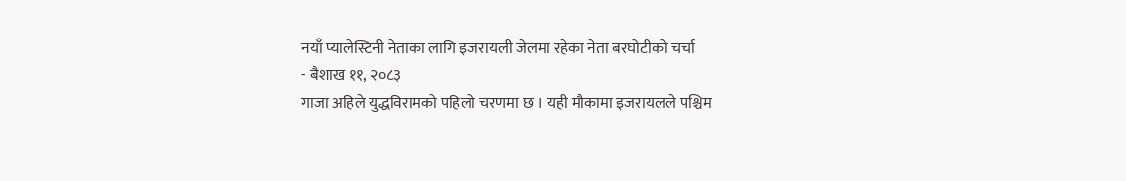नयाँ प्यालेस्टिनी नेताका लागि इजरायली जेलमा रहेका नेता बरघोटीको चर्चा
- बैशाख ११, २०८३
गाजा अहिले युद्धविरामको पहिलो चरणमा छ । यही मौकामा इजरायलले पश्चिम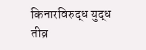किनारविरुद्ध युद्ध तीव्र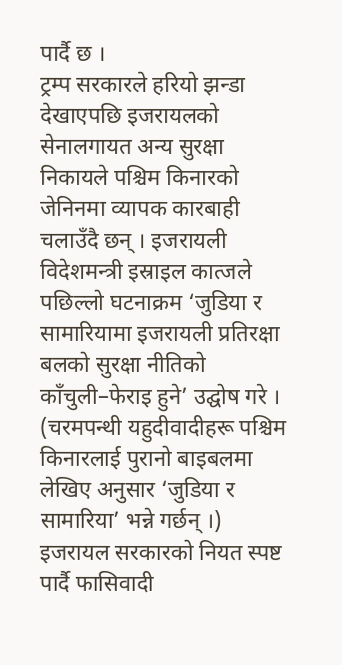पार्दै छ ।
ट्रम्प सरकारले हरियो झन्डा देखाएपछि इजरायलको सेनालगायत अन्य सुरक्षा निकायले पश्चिम किनारको जेनिनमा व्यापक कारबाही चलाउँदै छन् । इजरायली विदेशमन्त्री इस्राइल कात्जले पछिल्लो घटनाक्रम ‘जुडिया र सामारियामा इजरायली प्रतिरक्षा बलको सुरक्षा नीतिको काँचुली–फेराइ हुने’ उद्घोष गरे । (चरमपन्थी यहुदीवादीहरू पश्चिम किनारलाई पुरानो बाइबलमा लेखिए अनुसार ‘जुडिया र सामारिया’ भन्ने गर्छन् ।)
इजरायल सरकारको नियत स्पष्ट पार्दै फासिवादी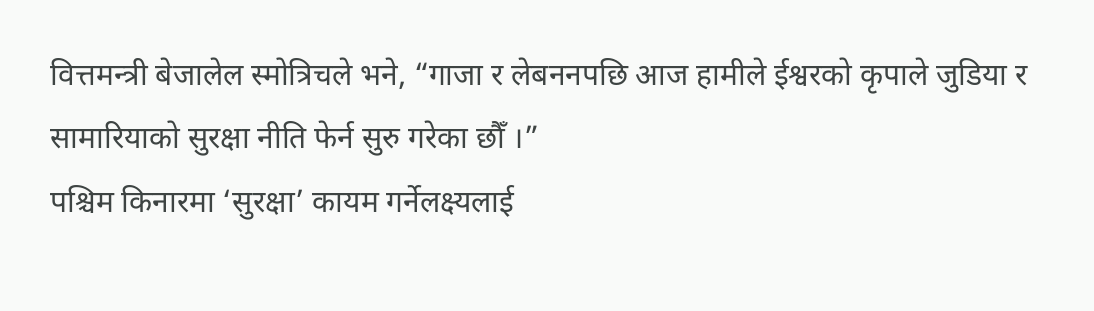वित्तमन्त्री बेजालेल स्मोत्रिचले भने, “गाजा र लेबननपछि आज हामीले ईश्वरको कृपाले जुडिया र सामारियाको सुरक्षा नीति फेर्न सुरु गरेका छौँ ।”
पश्चिम किनारमा ‘सुरक्षा’ कायम गर्नेलक्ष्यलाई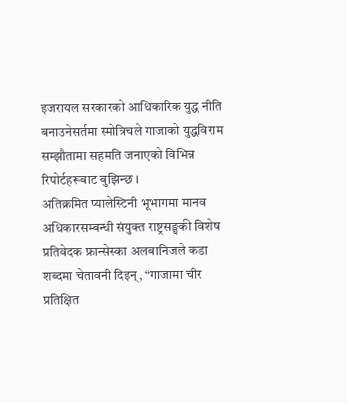इजरायल सरकारको आधिकारिक युद्ध नीति बनाउनेसर्तमा स्मोत्रिचले गाजाको युद्धविराम सम्झौतामा सहमति जनाएको विभिन्न रिपोर्टहरूबाट बुझिन्छ ।
अतिक्रमित प्यालेस्टिनी भूभागमा मानव अधिकारसम्बन्धी संयुक्त राष्ट्रसङ्घकी विशेष प्रतिवेदक फ्रान्सेस्का अलबानिजले कडा शब्दमा चेतावनी दिइन्, “गाजामा चीर प्रतिक्षित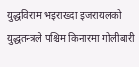युद्धविराम भइराख्दा इजरायलको युद्धतन्त्रले पश्चिम किनारमा गोलीबारी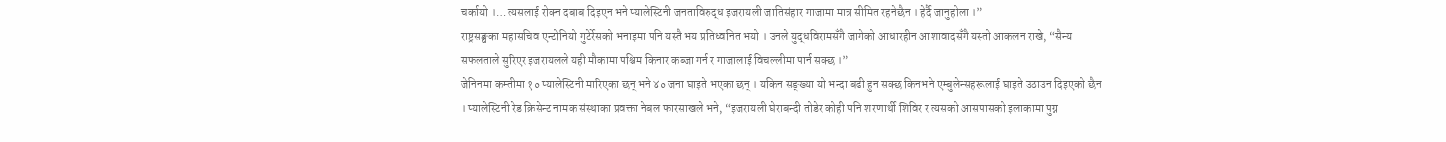चर्कायो ।… त्यसलाई रोक्न दबाब दिइएन भने प्यालेस्टिनी जनताविरुद्ध इजरायली जातिसंहार गाजामा मात्र सीमित रहनेछैन । हेर्दै जानुहोला ।”
राष्ट्रसङ्घका महासचिव एन्टोनियो गुटेर्रेसको भनाइमा पनि यस्तै भय प्रतिध्वनित भयो । उनले युद्धविरामसँगै जागेको आधारहीन आशावादसँगै यस्तो आकलन राखे, “सैन्य सफलताले सुरिएर इजरायलले यही मौकामा पश्चिम किनार कब्जा गर्न र गाजालाई विचल्लीमा पार्न सक्छ ।”
जेनिनमा कम्तीमा १० प्यालेस्टिनी मारिएका छन् भने ४० जना घाइते भएका छन् । यकिन सङ्ख्या यो भन्दा बढी हुन सक्छ किनभने एम्बुलेन्सहरूलाई घाइते उठाउन दिइएको छैन । प्यालेस्टिनी रेड क्रिसेन्ट नामक संस्थाका प्रवक्ता नेबल फारसाखले भने, “इजरायली घेराबन्दी तोडेर कोही पनि शरणार्थी शिविर र त्यसको आसपासको इलाकामा पुग्न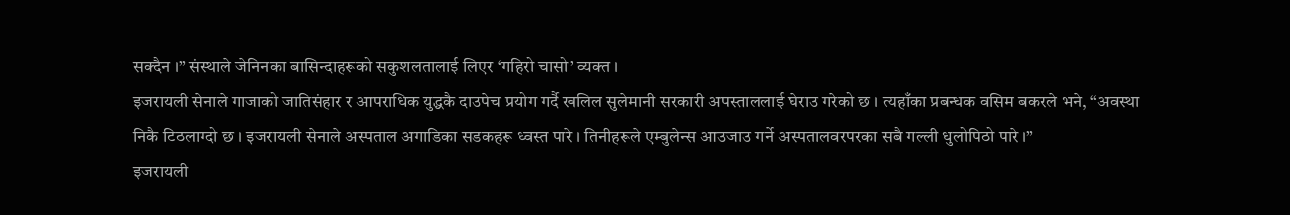सक्दैन ।” संस्थाले जेनिनका बासिन्दाहरूको सकुशलतालाई लिएर ‘गहिरो चासो’ व्यक्त ।
इजरायली सेनाले गाजाको जातिसंहार र आपराधिक युद्धकै दाउपेच प्रयोग गर्दै खलिल सुलेमानी सरकारी अपस्ताललाई घेराउ गरेको छ । त्यहाँका प्रबन्धक वसिम बकरले भने, “अवस्था निकै टिठलाग्दो छ । इजरायली सेनाले अस्पताल अगाडिका सडकहरू ध्वस्त पारे । तिनीहरूले एम्बुलेन्स आउजाउ गर्ने अस्पतालवरपरका सबै गल्ली धुलोपिठो पारे ।”
इजरायली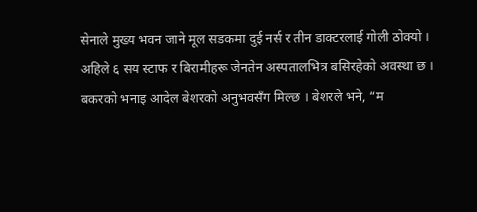सेनाले मुख्य भवन जाने मूल सडकमा दुई नर्स र तीन डाक्टरलाई गोली ठोक्यो । अहिले ६ सय स्टाफ र बिरामीहरू जेनतेन अस्पतालभित्र बसिरहेको अवस्था छ ।
बकरको भनाइ आदेल बेशरको अनुभवसँग मिल्छ । बेशरले भने, “म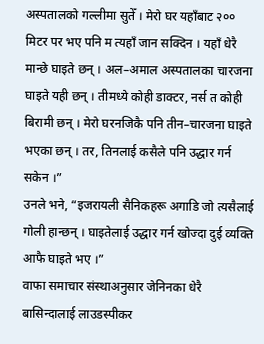अस्पतालको गल्लीमा सुतेँ । मेरो घर यहाँबाट २०० मिटर पर भए पनि म त्यहाँ जान सक्दिन । यहाँ धेरै मान्छे घाइते छन् । अल–अमाल अस्पतालका चारजना घाइते यही छन् । तीमध्ये कोही डाक्टर, नर्स त कोही बिरामी छन् । मेरो घरनजिकै पनि तीन–चारजना घाइते भएका छन् । तर, तिनलाई कसैले पनि उद्धार गर्न सकेन ।”
उनले भने, “इजरायली सैनिकहरू अगाडि जो त्यसैलाई गोली हान्छन् । घाइतेलाई उद्धार गर्न खोज्दा दुई व्यक्ति आफै घाइते भए ।”
वाफा समाचार संस्थाअनुसार जेनिनका धेरै बासिन्दालाई लाउडस्पीकर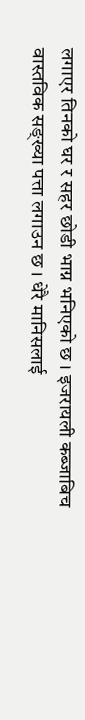लगाएर तिनको घर र सहर छोडी भाग्न भनिएको छ । इजरायली कब्जाबिच वास्तविक सङ्ख्या पत्ता लगाउन छ । धेरै मानिसलाई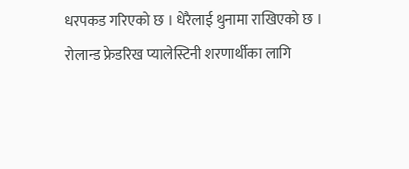धरपकड गरिएको छ । धेरैलाई थुनामा राखिएको छ ।
रोलान्ड फ्रेडरिख प्यालेस्टिनी शरणार्थीका लागि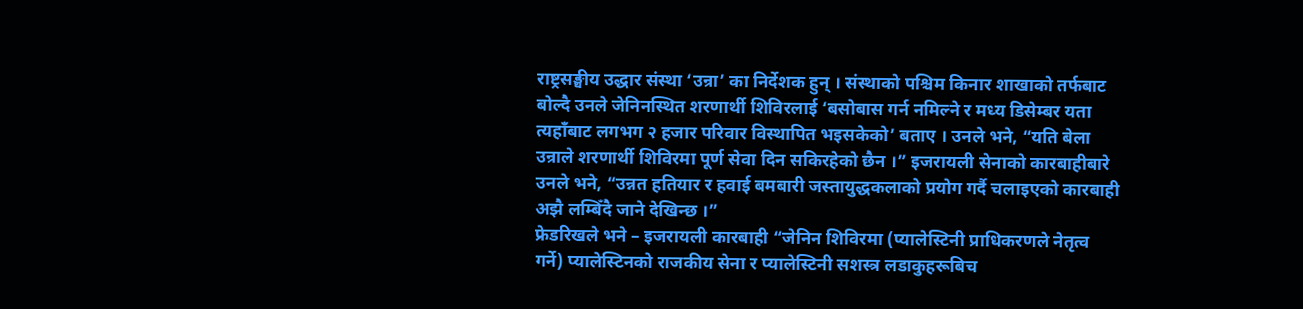राष्ट्रसङ्घीय उद्धार संस्था ‘उन्रा’ का निर्देशक हुन् । संस्थाको पश्चिम किनार शाखाको तर्फबाट बोल्दै उनले जेनिनस्थित शरणार्थी शिविरलाई ‘बसोबास गर्न नमिल्ने र मध्य डिसेम्बर यता त्यहाँबाट लगभग २ हजार परिवार विस्थापित भइसकेको’ बताए । उनले भने, “यति बेला उन्राले शरणार्थी शिविरमा पूर्ण सेवा दिन सकिरहेको छैन ।” इजरायली सेनाको कारबाहीबारे उनले भने, “उन्नत हतियार र हवाई बमबारी जस्तायुद्धकलाको प्रयोग गर्दै चलाइएको कारबाही अझै लम्बिँदै जाने देखिन्छ ।”
फ्रेडरिखले भने – इजरायली कारबाही “जेनिन शिविरमा (प्यालेस्टिनी प्राधिकरणले नेतृत्व गर्ने) प्यालेस्टिनको राजकीय सेना र प्यालेस्टिनी सशस्त्र लडाकुहरूबिच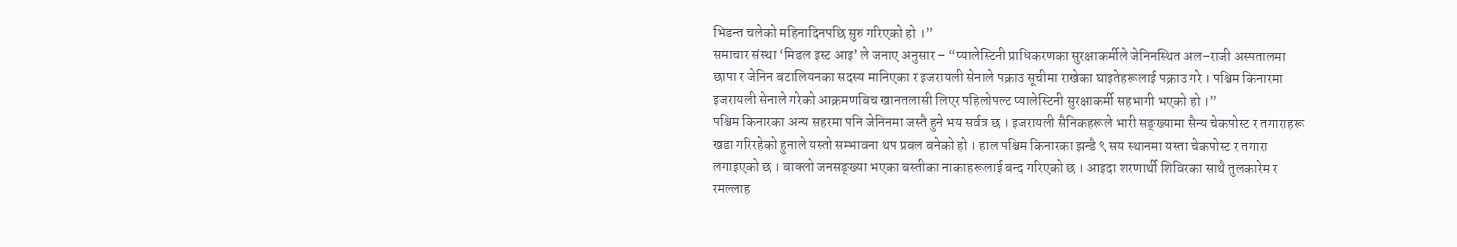भिडन्त चलेको महिनादिनपछि सुरु गरिएको हो ।”
समाचार संस्था ‘मिडल इस्ट आइ’ ले जनाए अनुसार – “प्यालेस्टिनी प्राधिकरणका सुरक्षाकर्मीले जेनिनस्थित अल–राजी अस्पतालमा छापा र जेनिन बटालियनका सदस्य मानिएका र इजरायली सेनाले पक्राउ सूचीमा राखेका घाइतेहरूलाई पक्राउ गरे । पश्चिम किनारमा इजरायली सेनाले गरेको आक्रमणबिच खानतलासी लिएर पहिलोपल्ट प्यालेस्टिनी सुरक्षाकर्मी सहभागी भएको हो ।”
पश्चिम किनारका अन्य सहरमा पनि जेनिनमा जस्तै हुने भय सर्वत्र छ । इजरायली सैनिकहरूले भारी सङ्ख्यामा सैन्य चेकपोस्ट र तगाराहरू खडा गरिरहेको हुनाले यस्तो सम्भावना थप प्रबल बनेको हो । हाल पश्चिम किनारका झन्डै ९ सय स्थानमा यस्ता चेकपोस्ट र तगारा लगाइएको छ । बाक्लो जनसङ्ख्या भएका बस्तीका नाकाहरूलाई बन्द गरिएको छ । आइदा शरणार्थी शिविरका साथै तुलकारेम र रमल्लाह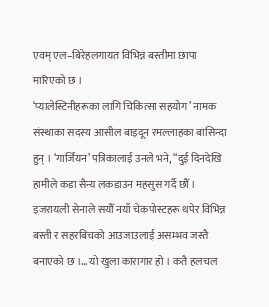एवम् एल–बिरेहलगायत विभिन्न बस्तीमा छापा मारिएको छ ।
‘प्यालेस्टिनीहरूका लागि चिकित्सा सहयोग’ नामक संस्थाका सदस्य आसील बाइदून रमल्लाहका बासिन्दा हुन् । ‘गार्जियन’ पत्रिकालाई उनले भने, “दुई दिनदेखि हामीले कडा सैन्य लकडाउन महसुस गर्दै छौँ । इजरायली सेनाले सयौँ नयाँ चेकपोस्टहरू थपेर विभिन्न बस्ती र सहरबिचको आउजाउलाई असम्भव जस्तै बनाएको छ ।… यो खुला कारागार हो । कतै हलचल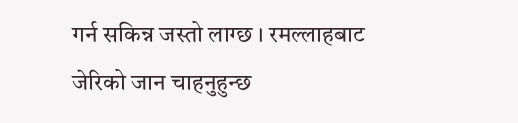गर्न सकिन्न जस्तो लाग्छ । रमल्लाहबाट जेरिको जान चाहनुहुन्छ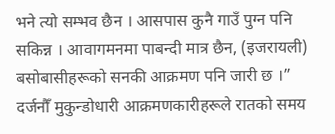भने त्यो सम्भव छैन । आसपास कुनै गाउँ पुग्न पनि सकिन्न । आवागमनमा पाबन्दी मात्र छैन, (इजरायली) बसोबासीहरूको सनकी आक्रमण पनि जारी छ ।”
दर्जनौँ मुकुन्डोधारी आक्रमणकारीहरूले रातको समय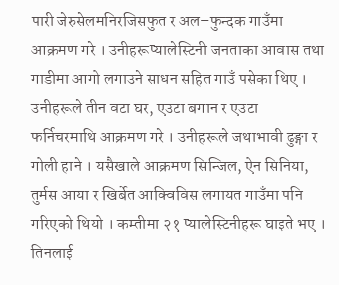पारी जेरुसेलमनिरजिसफुत र अल–फुन्दक गाउँमा आक्रमण गरे । उनीहरूप्यालेस्टिनी जनताका आवास तथा गाडीमा आगो लगाउने साधन सहित गाउँ पसेका थिए । उनीहरूले तीन वटा घर, एउटा बगान र एउटा फर्निचरमाथि आक्रमण गरे । उनीहरूले जथाभावी ढुङ्गा र गोली हाने । यसैखाले आक्रमण सिन्जिल, ऐन सिनिया, तुर्मस आया र खिर्बेत आक्विविस लगायत गाउँमा पनि गरिएको थियो । कम्तीमा २१ प्यालेस्टिनीहरू घाइते भए । तिनलाई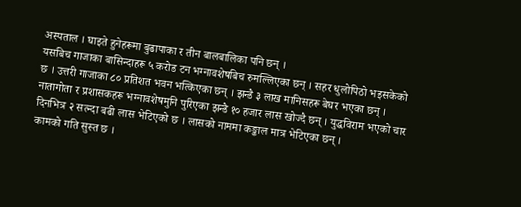अस्पताल । घाइते हुनेहरूमा बुढापाका र तीन बालबालिका पनि छन् ।
यसबिच गाजाका बासिन्दाहरू ५ करोड टन भग्नावशेषबिच रुमल्लिएका छन् । सहर धुलोपिठो भइसकेको छ । उत्तरी गाजाका ८० प्रतिशत भवन भत्किएका छन् । झन्डै ३ लाख मानिसहरू बेघर भएका छन् ।
नातागोता र प्रशासकहरू भग्नावशेषमुनि पुरिएका झन्डै १० हजार लास खोज्दै छन् । युद्धविराम भएको चार दिनभित्र २ सत्न्दा बढी लास भेटिएको छ । लासको नाममा कङ्काल मात्र भेटिएका छन् ।
कामको गति सुस्त छ ।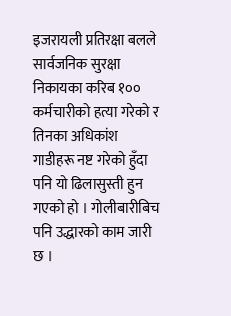इजरायली प्रतिरक्षा बलले सार्वजनिक सुरक्षा निकायका करिब १०० कर्मचारीको हत्या गरेको र तिनका अधिकांश गाडीहरू नष्ट गरेको हुँदा पनि यो ढिलासुस्ती हुन गएको हो । गोलीबारीबिच पनि उद्धारको काम जारी छ ।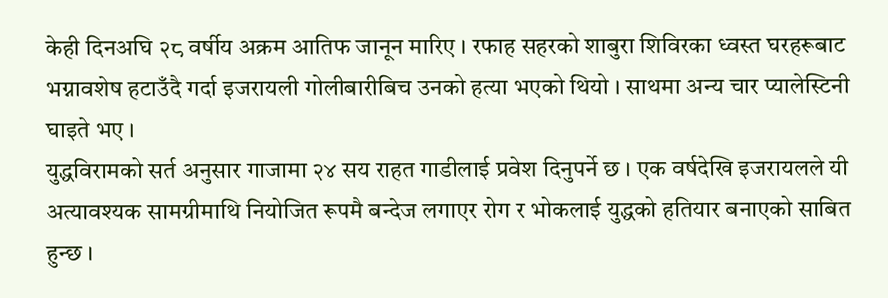केही दिनअघि २८ वर्षीय अक्रम आतिफ जानून मारिए । रफाह सहरको शाबुरा शिविरका ध्वस्त घरहरूबाट भग्नावशेष हटाउँदै गर्दा इजरायली गोलीबारीबिच उनको हत्या भएको थियो । साथमा अन्य चार प्यालेस्टिनी घाइते भए ।
युद्धविरामको सर्त अनुसार गाजामा २४ सय राहत गाडीलाई प्रवेश दिनुपर्ने छ । एक वर्षदेखि इजरायलले यी अत्यावश्यक सामग्रीमाथि नियोजित रूपमै बन्देज लगाएर रोग र भोकलाई युद्धको हतियार बनाएको साबित हुन्छ ।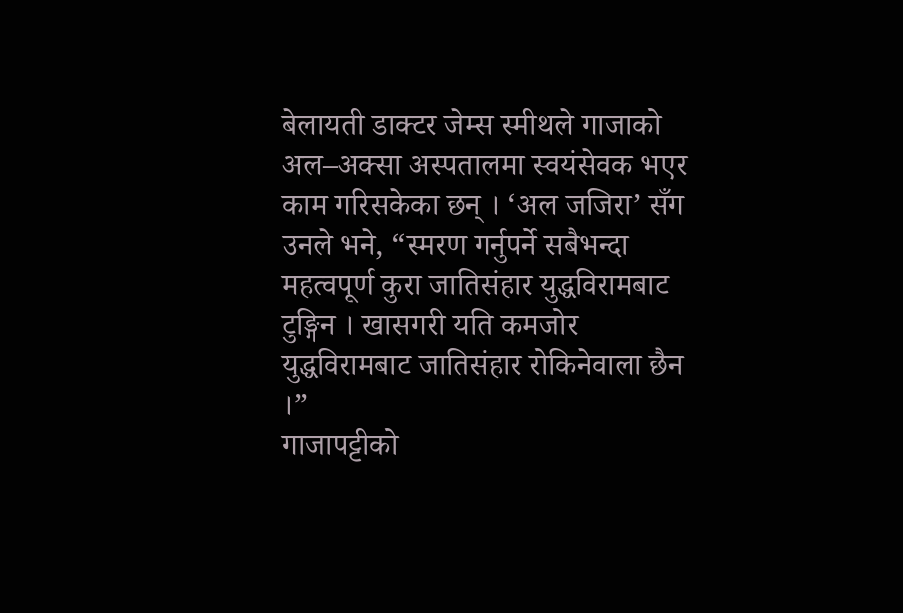बेलायती डाक्टर जेम्स स्मीथले गाजाको अल–अक्सा अस्पतालमा स्वयंसेवक भएर काम गरिसकेका छन् । ‘अल जजिरा’ सँग उनले भने, “स्मरण गर्नुपर्ने सबैभन्दा महत्वपूर्ण कुरा जातिसंहार युद्धविरामबाट टुङ्गिन । खासगरी यति कमजोर युद्धविरामबाट जातिसंहार रोकिनेवाला छैन ।”
गाजापट्टीको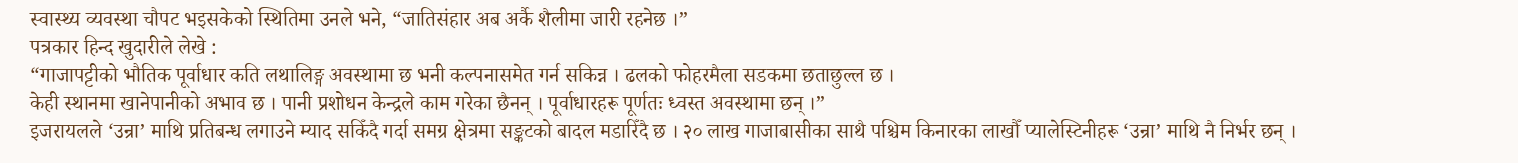स्वास्थ्य व्यवस्था चौपट भइसकेको स्थितिमा उनले भने, “जातिसंहार अब अर्कै शैलीमा जारी रहनेछ ।”
पत्रकार हिन्द खुदारीले लेखे :
“गाजापट्टीको भौतिक पूर्वाधार कति लथालिङ्ग अवस्थामा छ भनी कल्पनासमेत गर्न सकिन्न । ढलको फोहरमैला सडकमा छताछुल्ल छ ।
केही स्थानमा खानेपानीको अभाव छ । पानी प्रशोधन केन्द्रले काम गरेका छैनन् । पूर्वाधारहरू पूर्णतः ध्वस्त अवस्थामा छन् ।”
इजरायलले ‘उन्रा’ माथि प्रतिबन्ध लगाउने म्याद सकिँदै गर्दा समग्र क्षेत्रमा सङ्कटको बादल मडारिँदै छ । २० लाख गाजाबासीका साथै पश्चिम किनारका लाखौँ प्यालेस्टिनीहरू ‘उन्रा’ माथि नै निर्भर छन् ।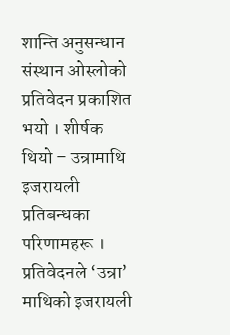शान्ति अनुसन्धान संस्थान ओस्लोको प्रतिवेदन प्रकाशित भयो । शीर्षक थियो – उन्रामाथि इजरायली प्रतिबन्धका परिणामहरू । प्रतिवेदनले ‘उन्रा’ माथिको इजरायली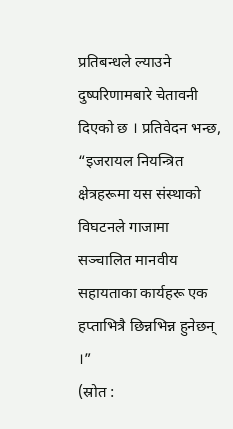प्रतिबन्धले ल्याउने दुष्परिणामबारे चेतावनी दिएको छ । प्रतिवेदन भन्छ, “इजरायल नियन्त्रित क्षेत्रहरूमा यस संस्थाको विघटनले गाजामा सञ्चालित मानवीय सहायताका कार्यहरू एक हप्ताभित्रै छिन्नभिन्न हुनेछन् ।”
(स्रोत :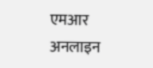एमआर अनलाइन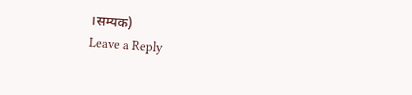।सम्यक)
Leave a Reply